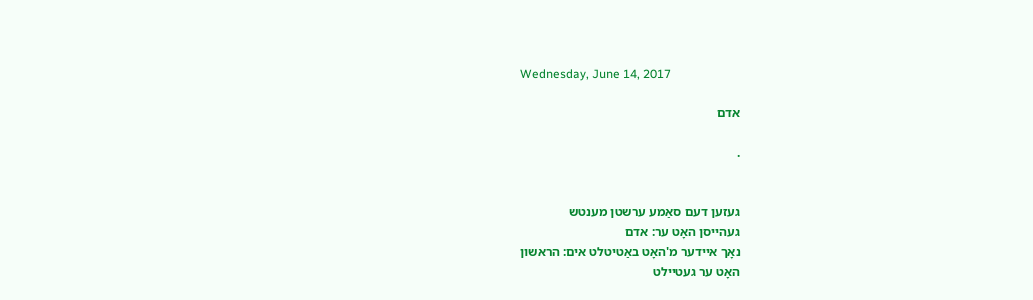Wednesday, June 14, 2017

אדם

.


געזען דעם סאַמע ערשטן מענטש
געהייסן האָט ער: אדם
נאָך איידער מ'האָט באַטיטלט אים: הראשון
האָט ער געטיילט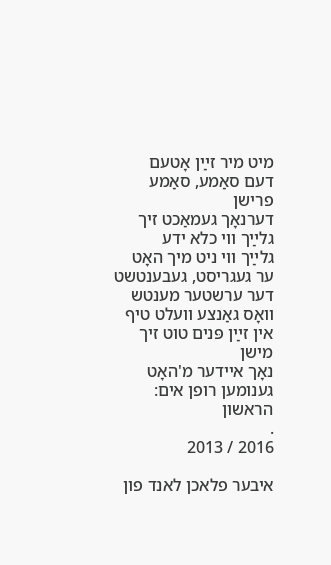מיט מיר זײַן אָטעם
דעם סאַמע, סאַמע פרישן
דערנאָך געמאַכט זיך גלײַך ווי כלא ידע
גלײַך ווי ניט מיך האָט ער געגריסט, געבענטשט
דער ערשטער מענטש
וואָס גאַנצע וועלט טיף אין זײַן פּנים טוט זיך מישן
נאָך איידער מ'האָט גענומען רופן אים: הראשון
.
2016 / 2013

איבער פלאכן לאנד פון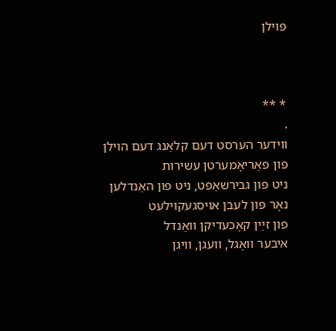פּוילן



* **
.
ווידער הערסט דעם קלאַנג דעם הוילן
פון פאַריאָמערטן עשירות
ניט פון גבירשאַפט, ניט פון האַנדלען
נאָר פון לעבן אויסגעקוילעט
פון זײַן קאָכעדיקן וואַנדל
איבער וואָגל, וועגן, וויגן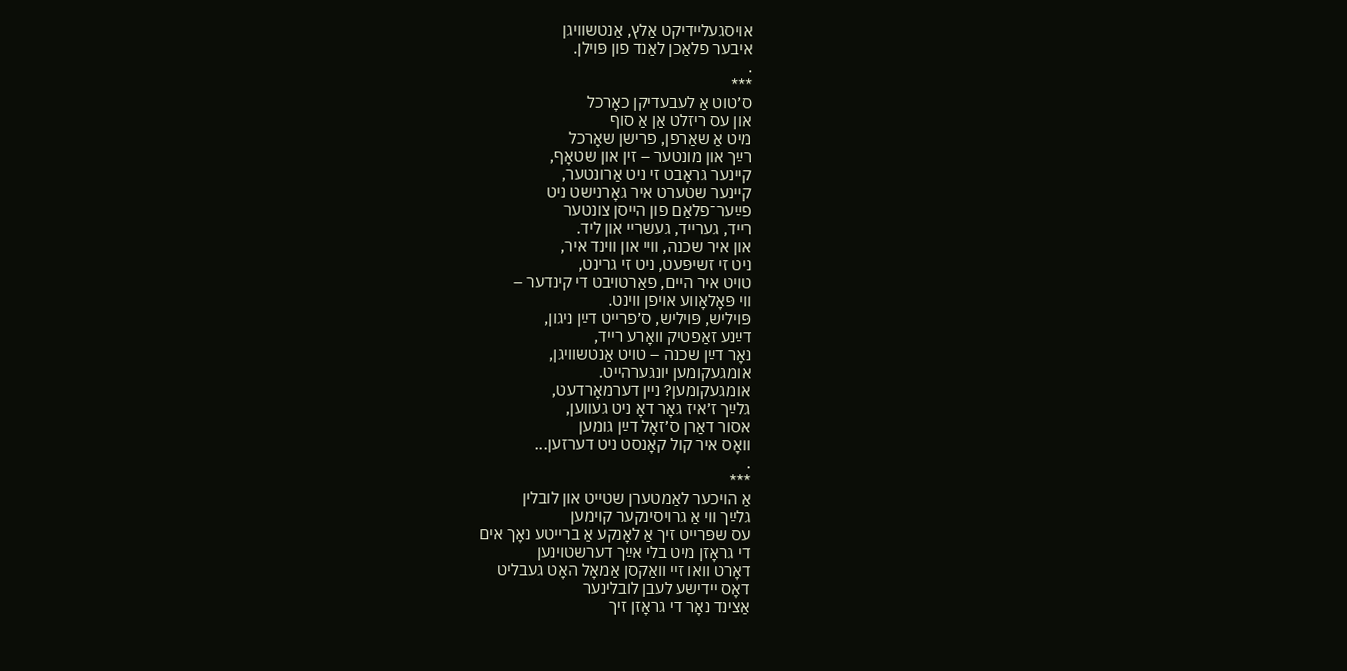אויסגעליידיקט אַלץ, אַנטשוויגן
איבער פלאַכן לאַנד פון פּוילן.
.
***
ס׳טוט אַ לעבעדיקן כאָרכל
און עס ריזלט אַן אַ סוף
מיט אַ שאַרפן, פרישן שאָרכל
רײַך און מונטער – זין און שטאָף,
קיינער גראָבט זי ניט אַרונטער,
קיינער שטערט איר גאָרנישט ניט
פײַער־פלאַם פון הייסן צונטער
רייד, גערייד, געשריי און ליד.
און איר שכנה, וויי און ווינד איר,
ניט זי זשיפּעט, ניט זי גרינט,
טויט איר היים, פאַרטויבט די קינדער –
ווי פּאָלאָווע אויפן ווינט.
פּויליש, פּויליש, ס׳פרייט דײַן ניגון,
דײַנע זאַפטיק וואָרע רייד,
נאָר דײַן שכנה – טויט אַנטשוויגן,
אומגעקומען יונגערהייט.
אומגעקומען? ניין דערמאָרדעט,
גלײַך ז׳איז גאָר דאָ ניט געווען,
אסור דאַרן ס׳זאָל דײַן גומען
וואָס איר קול קאָנסט ניט דערזען...
.
***
אַ הויכער לאַמטערן שטייט און לובלין
גלײַך ווי אַ גרויסינקער קוימען
עס שפּרייט זיך אַ לאָנקע אַ ברייטע נאָך אים
די גראָזן מיט בלי אײַך דערשטוינען
דאָרט וואו זיי וואַקסן אַמאָל האָט געבליט
דאָס יידישע לעבן לובלינער
אַצינד נאָר די גראָזן זיך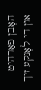האָבן פאַרהיט
און די לאָנקע זיך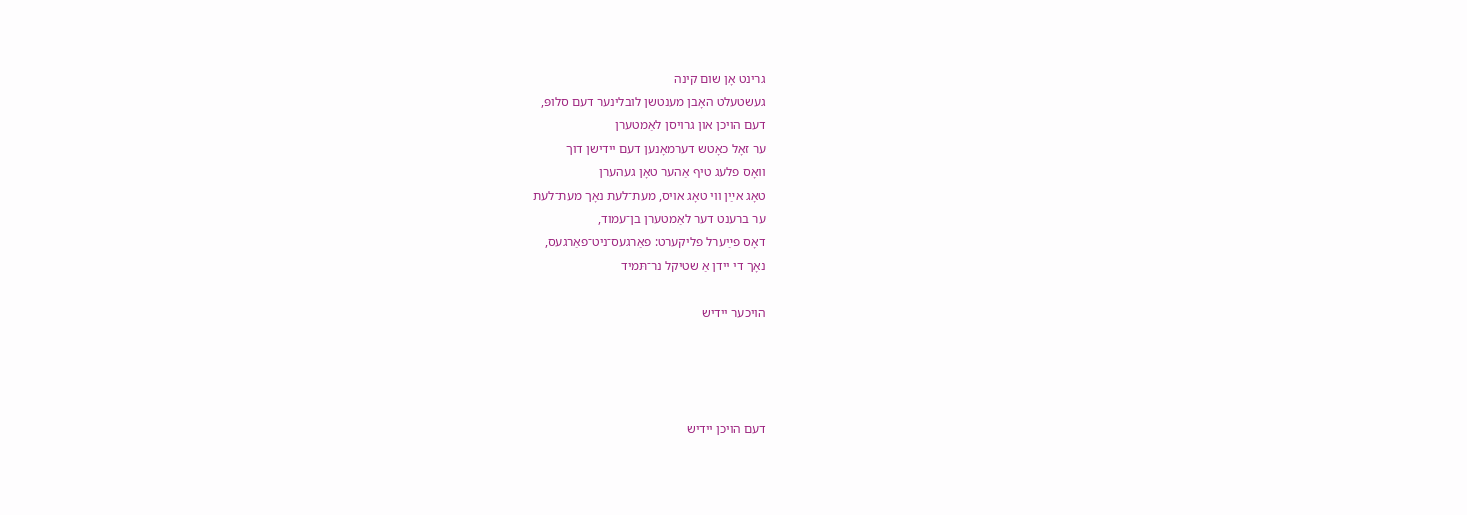גרינט אָן שום קינה
געשטעלט האָבן מענטשן לובלינער דעם סלופּ,
דעם הויכן און גרויסן לאַמטערן
ער זאָל כאָטש דערמאָנען דעם יידישן דוך
וואָס פלעג טיף אַהער טאָן געהערן
טאָג אײַן ווי טאָג אויס, מעת־לעת נאָך מעת־לעת
ער ברענט דער לאַמטערן בן־עמוד,
דאָס פײַערל פליקערט: פאַרגעס־ניט־פאַרגעס,
נאָך די יידן אַ שטיקל נר־תּמיד

הויכער יידיש




דעם הויכן יידיש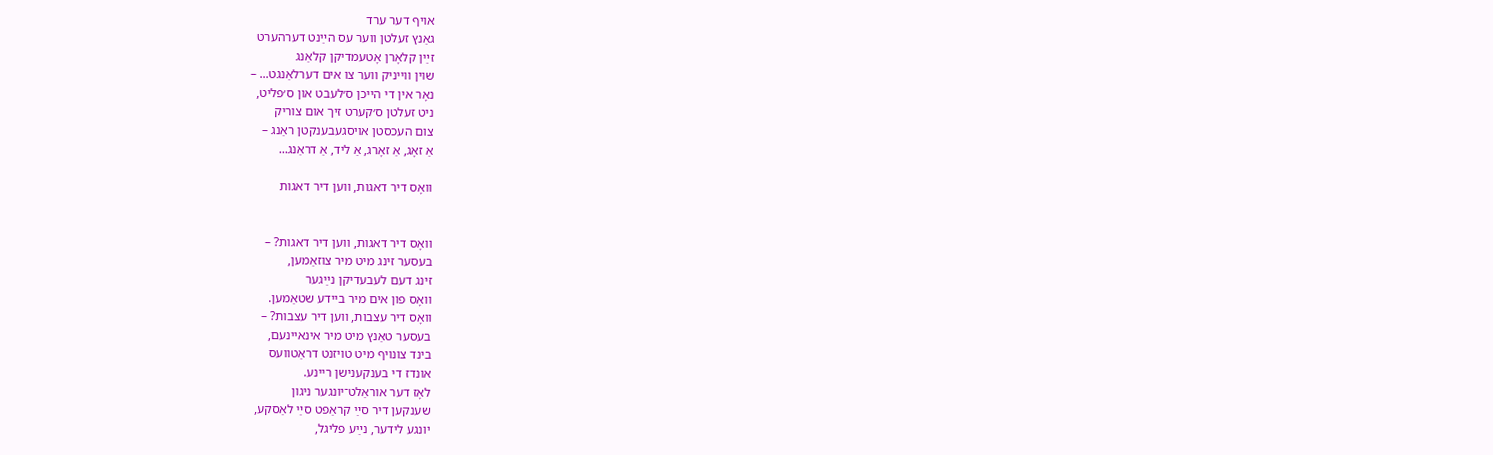אויף דער ערד
גאַנץ זעלטן ווער עס הײַנט דערהערט
זײַן קלאָרן אָטעמדיקן קלאַנג
שוין ווייניק ווער צו אים דערלאַנגט... –
נאָר אין די הייכן ס׳לעבט און ס׳פליט,
ניט זעלטן ס׳קערט זיך אום צוריק
צום העכסטן אויסגעבענקטן ראַנג –
אַ זאָג, אַ זאָרג, אַ ליד, אַ דראַנג...

וואָס דיר דאגות, ווען דיר דאגות


וואָס דיר דאגות, ווען דיר דאגות? –
בעסער זינג מיט מיר צוזאַמען,
זינג דעם לעבעדיקן נײַגער
וואָס פון אים מיר ביידע שטאַמען.
וואָס דיר עצבות, ווען דיר עצבות? –
בעסער טאַנץ מיט מיר אינאיינעם,
בינד צונויף מיט טויזנט דראַטוועס
אונדז די בענקענישן ריינע.
לאָז דער אוראַלט־יונגער ניגון
שענקען דיר סײַ קראַפט סײַ לאַסקע,
יונגע לידער, נײַע פליגל,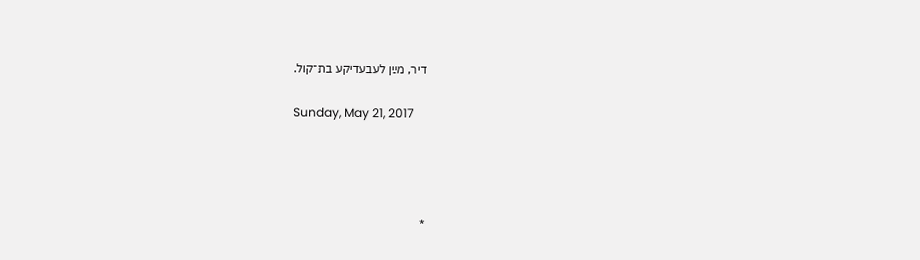דיר, מײַן לעבעדיקע בת־קול.

Sunday, May 21, 2017




*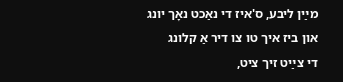מײַן ליבע, ס'איז די נאַכט נאָך יונג
און ביז איך טו צו דיר אַ קלונג
די צײַט זיך ציט,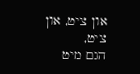און ציט, און ציט,
הגם מיט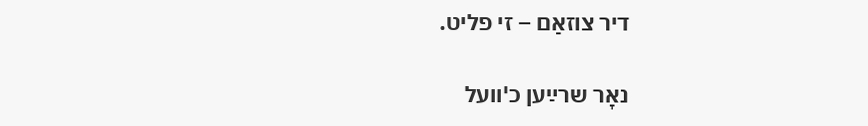דיר צוזאַם – זי פליט.

נאָר שרײַען כ'וועל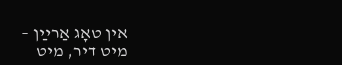אין טאָג אַרײַן –
מיט דיר, מיט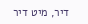דיר, מיט דיר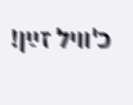כ'וויל זײַן!